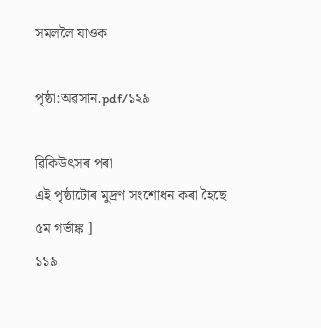সমললৈ যাওক

পৃষ্ঠা:অৱসান.pdf/১২৯

ৱিকিউৎসৰ পৰা
এই পৃষ্ঠাটোৰ মুদ্ৰণ সংশোধন কৰা হৈছে
৫ম গৰ্ভাঙ্ক ]
১১৯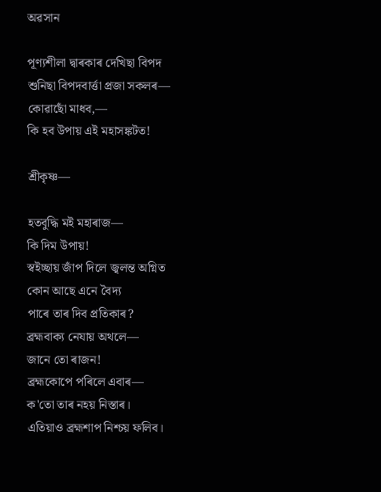অৱসান

পূণ্যশীলা দ্বাৰকাৰ দেখিছা বিপদ
শুনিছা বিপদবাৰ্ত্তা প্ৰজা সকলৰ—
কোৱাছোঁ মাধব,—
কি হব উপায় এই মহাসঙ্কটত!

শ্ৰীকৃষ্ণ—

হতবুদ্ধি মই মহাৰাজ—
কি দিম উপায়!
স্বইচ্ছায় জাঁপ দিলে জ্বলন্ত অগ্নিত
কোন আছে এনে বৈদ্য
পাৰে তাৰ দিব প্ৰতিকাৰ?
ব্ৰহ্মবাক্য নেযায় অথলে—
জানে তো ৰাজন!
ব্ৰহ্মকোপে পৰিলে এবাৰ—
ক'তো তাৰ নহয় নিস্তাৰ।
এতিয়াও ব্ৰহ্মশাপ নিশ্চয় ফলিব।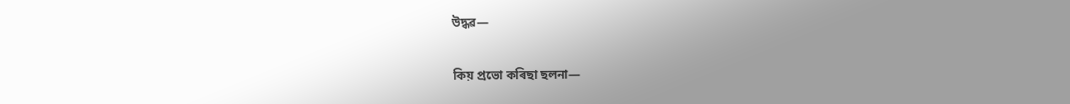উদ্ধৱ—

কিয় প্ৰভো কৰিছা ছলনা—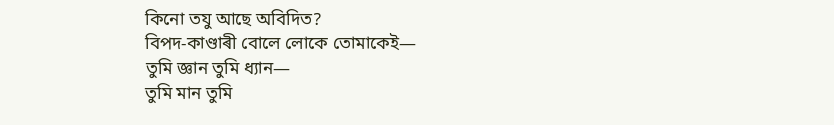কিনো তযু আছে অবিদিত?
বিপদ-কাণ্ডাৰী বোলে লোকে তোমাকেই—
তুমি জ্ঞান তুমি ধ্যান—
তুমি মান তুমি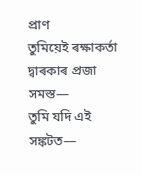প্ৰাণ
তুমিয়েই ৰক্ষাকৰ্তা
দ্বাৰকাৰ প্ৰজা সমস্ত—
তুমি যদি এই সঙ্কটত—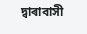দ্বাৰাবাসী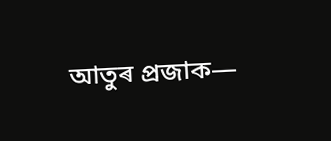আতুৰ প্ৰজাক—